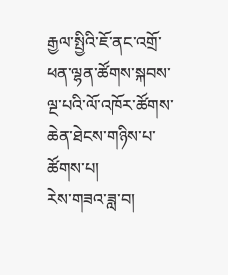རྒྱལ་སྤྱིའི་ཇོ་ནང་འགྲོ་ཕན་ལྷན་ཚོགས་སྐབས་ལྔ་པའི་ལོ་འཁོར་ཚོགས་ཆེན་ཐེངས་གཉིས་པ་ཚོགས་པ།
རེས་གཟའ་ཟླ་བ།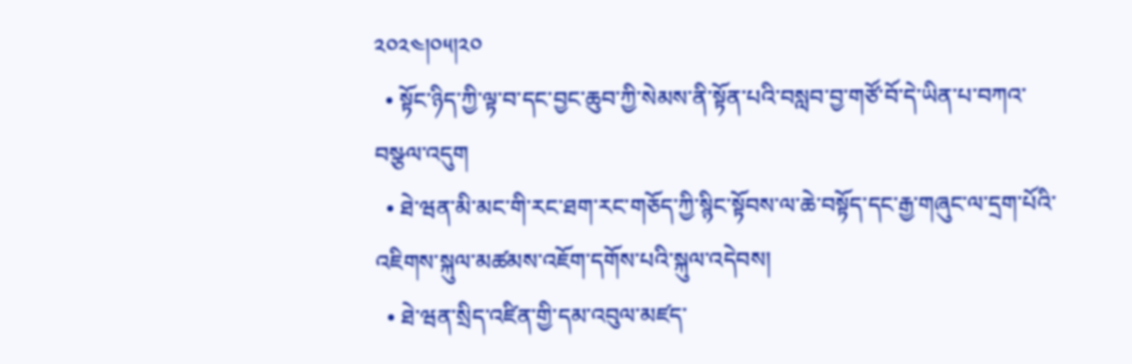༢༠༢༤།༠༥།༢༠
  • སྟོང་ཉིད་ཀྱི་ལྟ་བ་དང་བྱང་ཆུབ་ཀྱི་སེམས་ནི་སྟོན་པའི་བསླབ་བྱ་གཙོ་བོ་དེ་ཡིན་པ་བཀའ་བསྩལ་འདུག
  • ཐེ་ཝན་མི་མང་གི་རང་ཐག་རང་གཅོད་ཀྱི་སྙིང་སྟོབས་ལ་ཆེ་བསྟོད་དང་རྒྱ་གཞུང་ལ་དྲག་པོའི་འཇིགས་སྐུལ་མཚམས་འཇོག་དགོས་པའི་སྐུལ་འདེབས།
  • ཐེ་ཝན་སྲིད་འཛིན་གྱི་དམ་འབུལ་མཛད་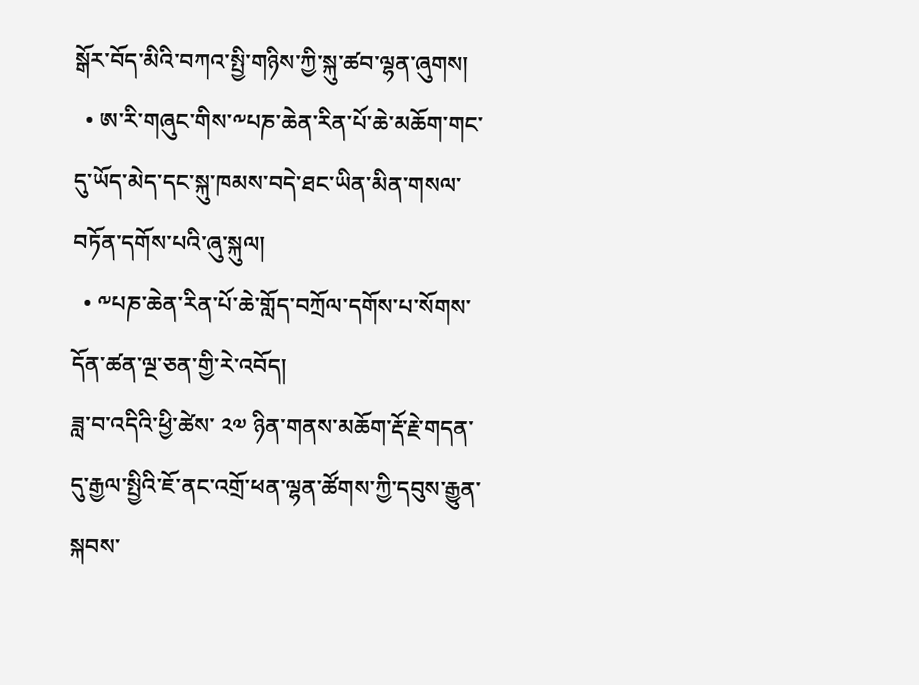སྒོར་བོད་མིའི་བཀའ་སྤྱི་གཉིས་ཀྱི་སྐུ་ཚབ་ལྷན་ཞུགས།
  • ཨ་རི་གཞུང་གིས་༸པཎ་ཆེན་རིན་པོ་ཆེ་མཆོག་གང་དུ་ཡོད་མེད་དང་སྐུ་ཁམས་བདེ་ཐང་ཡིན་མིན་གསལ་བཏོན་དགོས་པའི་ཞུ་སྐུལ།
  • ༸པཎ་ཆེན་རིན་པོ་ཆེ་གློད་བཀྲོལ་དགོས་པ་སོགས་དོན་ཚན་ལྔ་ཅན་གྱི་རེ་འབོད།
ཟླ་བ་འདིའི་ཕྱི་ཚེས་ ༢༧ ཉིན་གནས་མཆོག་རྡོ་རྗེ་གདན་དུ་རྒྱལ་སྤྱིའི་ཇོ་ནང་འགྲོ་ཕན་ལྷན་ཚོགས་ཀྱི་དབུས་རྒྱུན་སྐབས་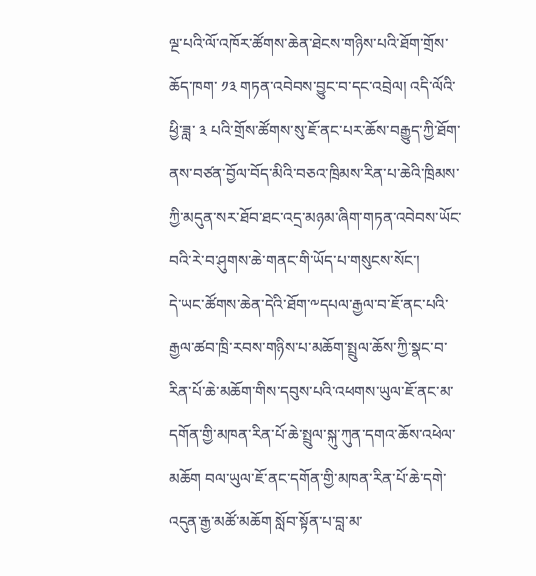ལྔ་པའི་ལོ་འཁོར་ཚོགས་ཆེན་ཐེངས་གཉིས་པའི་ཐོག་གྲོས་ཆོད་ཁག་ ༡༣ གཏན་འབེབས་བྱུང་བ་དང་འབྲེལ། འདི་ལོའི་ཕྱི་ཟླ་ ༣ པའི་གྲོས་ཚོགས་སུ་ཇོ་ནང་པར་ཆོས་བརྒྱུད་ཀྱི་ཐོག་ནས་བཙན་བྱོལ་བོད་མིའི་བཅའ་ཁྲིམས་རིན་པ་ཆེའི་ཁྲིམས་ཀྱི་མདུན་སར་ཐོབ་ཐང་འདྲ་མཉམ་ཞིག་གཏན་འབེབས་ཡོང་བའི་རེ་བ་ཤུགས་ཆེ་གནང་གི་ཡོད་པ་གསུངས་སོང་།
དེ་ཡང་ཚོགས་ཆེན་དེའི་ཐོག་༸དཔལ་རྒྱལ་བ་ཇོ་ནང་པའི་རྒྱལ་ཚབ་ཁྲི་རབས་གཉིས་པ་མཆོག་སྤྲུལ་ཆོས་ཀྱི་སྣང་བ་རིན་པོ་ཆེ་མཆོག་གིས་དབུས་པའི་འཕགས་ཡུལ་ཇོ་ནང་མ་དགོན་གྱི་མཁན་རིན་པོ་ཆེ་སྤྲུལ་སྐུ་ཀུན་དགའ་ཆོས་འཕེལ་མཆོག བལ་ཡུལ་ཇོ་ནང་དགོན་གྱི་མཁན་རིན་པོ་ཆེ་དགེ་འདུན་རྒྱ་མཚོ་མཆོག སློབ་སྟོན་པ་བླ་མ་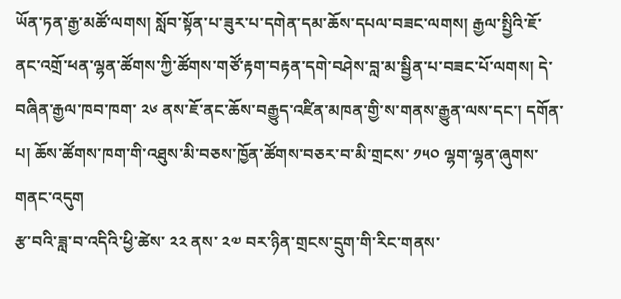ཡོན་ཏན་རྒྱ་མཚོ་ལགས། སློབ་སྟོན་པ་ཟུར་པ་དགེན་དམ་ཆོས་དཔལ་བཟང་ལགས། རྒྱལ་སྤྱིའི་ཇོ་ནང་འགྲོ་ཕན་ལྷན་ཚོགས་ཀྱི་ཚོགས་གཙོ་རྟག་བརྟན་དགེ་བཤེས་བླ་མ་སྦྱིན་པ་བཟང་པོ་ལགས། དེ་བཞིན་རྒྱལ་ཁབ་ཁག་ ༢༦ ནས་ཇོ་ནང་ཆོས་བརྒྱུད་འཛིན་མཁན་གྱི་ས་གནས་རྒྱུན་ལས་དང་། དགོན་པ། ཆོས་ཚོགས་ཁག་གི་འཐུས་མི་བཅས་ཁྱོན་ཚོགས་བཅར་བ་མི་གྲངས་ ༡༥༠ ལྷག་ལྷན་ཞུགས་གནང་འདུག
རྩ་བའི་ཟླ་བ་འདིའི་ཕྱི་ཚེས་ ༢༢ ནས་ ༢༧ བར་ཉིན་གྲངས་དྲུག་གི་རིང་གནས་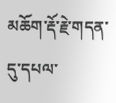མཆོག་རྡོ་རྗེ་གདན་དུ་དཔལ་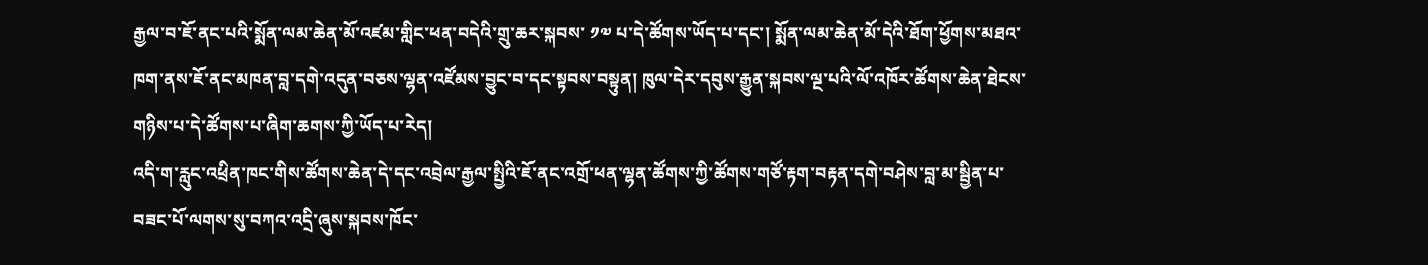རྒྱལ་བ་ཇོ་ནང་པའི་སྨོན་ལམ་ཆེན་མོ་འཛམ་གླིང་ཕན་བདེའི་གྲུ་ཆར་སྐབས་ ༡༧ པ་དེ་ཚོགས་ཡོད་པ་དང་། སྨོན་ལམ་ཆེན་མོ་དེའི་ཐོག་ཕྱོགས་མཐའ་ཁག་ནས་ཇོ་ནང་མཁན་བླ་དགེ་འདུན་བཅས་ལྷན་འཛོམས་བྱུང་བ་དང་སྟབས་བསྟུན། ཁུལ་དེར་དབུས་རྒྱུན་སྐབས་ལྔ་པའི་ལོ་འཁོར་ཚོགས་ཆེན་ཐེངས་གཉིས་པ་དེ་ཚོགས་པ་ཞིག་ཆགས་ཀྱི་ཡོད་པ་རེད།
འདི་ག་རླུང་འཕྲིན་ཁང་གིས་ཚོགས་ཆེན་དེ་དང་འབྲེལ་རྒྱལ་སྤྱིའི་ཇོ་ནང་འགྲོ་ཕན་ལྷན་ཚོགས་ཀྱི་ཚོགས་གཙོ་རྟག་བརྟན་དགེ་བཤེས་བླ་མ་སྦྱིན་པ་བཟང་པོ་ལགས་སུ་བཀའ་འདྲི་ཞུས་སྐབས་ཁོང་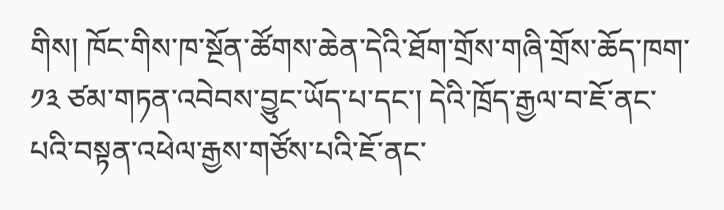གིས། ཁོང་གིས་ཁ་སྔོན་ཚོགས་ཆེན་དེའི་ཐོག་གྲོས་གཞི་གྲོས་ཆོད་ཁག་ ༡༣ ཙམ་གཏན་འབེབས་བྱུང་ཡོད་པ་དང་། དེའི་ཁྲོད་རྒྱལ་བ་ཇོ་ནང་པའི་བསྟན་འཕེལ་རྒྱས་གཙོས་པའི་ཇོ་ནང་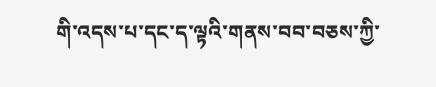གི་འདས་པ་དང་ད་ལྟའི་གནས་བབ་བཅས་ཀྱི་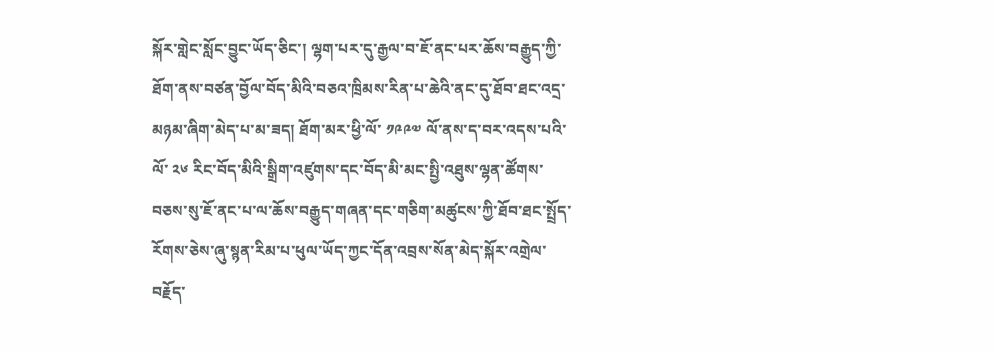སྐོར་གླེང་སློང་བྱུང་ཡོད་ཅིང་། ལྷག་པར་དུ་རྒྱལ་བ་ཇོ་ནང་པར་ཆོས་བརྒྱུད་ཀྱི་ཐོག་ནས་བཙན་བྱོལ་བོད་མིའི་བཅའ་ཁྲིམས་རིན་པ་ཆེའི་ནང་དུ་ཐོབ་ཐང་འདྲ་མཉམ་ཞིག་མེད་པ་མ་ཟད། ཐོག་མར་ཕྱི་ལོ་ ༡༩༩༧ ལོ་ནས་ད་བར་འདས་པའི་ལོ་ ༢༦ རིང་བོད་མིའི་སྒྲིག་འཛུགས་དང་བོད་མི་མང་སྤྱི་འཐུས་ལྷན་ཚོགས་བཅས་སུ་ཇོ་ནང་པ་ལ་ཆོས་བརྒྱུད་གཞན་དང་གཅིག་མཚུངས་ཀྱི་ཐོབ་ཐང་སྤྲོད་རོགས་ཅེས་ཞུ་སྙན་རིམ་པ་ཕུལ་ཡོད་ཀྱང་དོན་འབྲས་སོན་མེད་སྐོར་འགྲེལ་བརྗོད་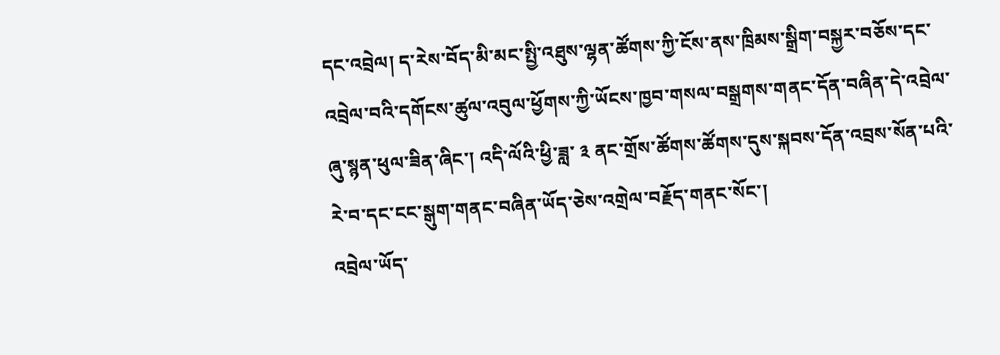དང་འབྲེལ། ད་རེས་བོད་མི་མང་སྤྱི་འཐུས་ལྷན་ཚོགས་ཀྱི་ངོས་ནས་ཁྲིམས་སྒྲིག་བསྐྱར་བཅོས་དང་འབྲེལ་བའི་དགོངས་ཚུལ་འབུལ་ཕྱོགས་ཀྱི་ཡོངས་ཁྱབ་གསལ་བསྒྲགས་གནང་དོན་བཞིན་དེ་འབྲེལ་ཞུ་སྙན་ཕུལ་ཟིན་ཞིང་། འདི་ལོའི་ཕྱི་ཟླ་ ༣ ནང་གྲོས་ཚོགས་ཚོགས་དུས་སྐབས་དོན་འབྲས་སོན་པའི་རེ་བ་དང་ངང་སྒུག་གནང་བཞིན་ཡོད་ཅེས་འགྲེལ་བརྗོད་གནང་སོང་།
འབྲེལ་ཡོད་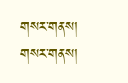གསར་གནས།
གསར་གནས།